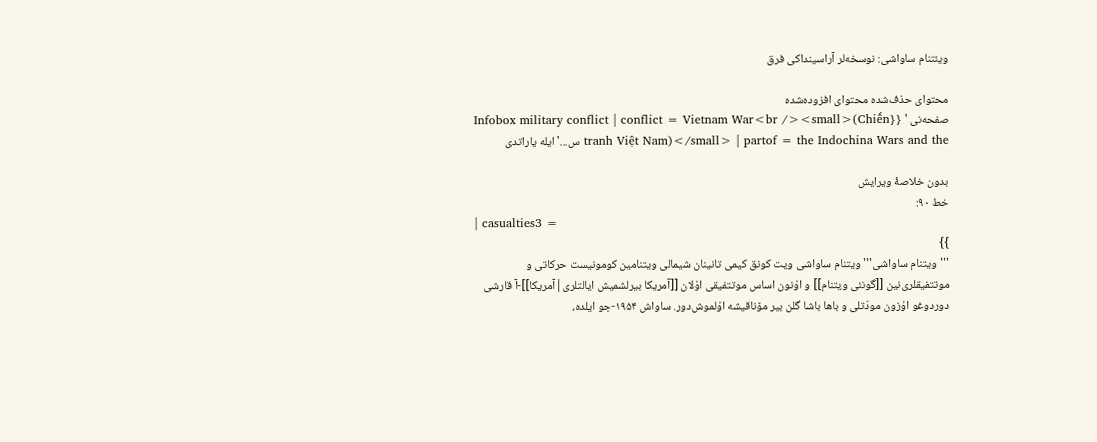ویئتنام ساواشی: نوسخه‌لر آراسینداکی فرق

محتوای حذف‌شده محتوای افزوده‌شده
صفحه‌‌نی ' {{Infobox military conflict | conflict = Vietnam War<br /><small>(Chiến tranh Việt Nam)</small> | partof = the Indochina Wars and the س...' ایله ياراتدی

بدون خلاصۀ ویرایش
خط ۹۰:
| casualties3 =
}}
'''ویتنام ساواشی''' ویتنام ساواشی ویت کونق کیمی تانینان شیمالی ویتنامین کومونیست حرکاتی و موتتفیقلری‌نین [[گونئی ویتنام]] و اوْنون اساس موتتفیقی اوْلان [[آمریکا بیرلشمیش ایالتلری|آمریکا]]-آ قارشی دوردوغو اۇزون مودّتلی و باها باشا گلن بیر مۆناقیشه اوْلموش‌دور. ساواش ۱۹۵۴-جو ایلده،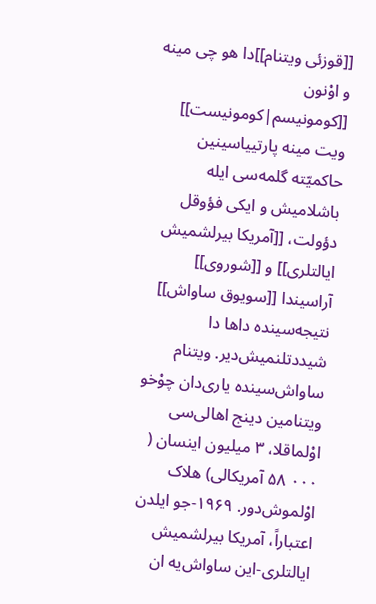[[قوزئی ویتنام‌]]دا هو چی مینه و اوْنون [[کومونیسم|کومونیست]] ویت مینه پارتییاسینین حاکمیّته گلمه‌سی ایله باشلامیش و ایکی فؤوقل دؤولت، [[آمریکا بیرلشمیش ایالتلری]] و [[شوروی]] آراسیندا [[سویوق ساواش]] نتیجه‌سینده داها دا شیددتلنمیش‌دیر. ویتنام ساواش‌سینده یاری‌دان چوْخو ویتنامین دینج اهالی‌سی اوْلماقلا، ۳ میلیون اینسان ( ۰۰۰ ۵۸ آمریکالی) هلاک اوْلموش‌دور. ۱۹۶۹-جو ایلدن اعتباراً، آمریکا بیرلشمیش ایالتلری-این ساواش‌یه ان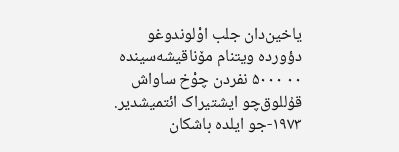یاخین‌دان جلب اوْلوندوغو دؤورده ویتنام مۆناقیشه‌سینده ۰۰ ۵۰۰۰ نفردن چوْخ ساواش قۇللوق‌چو ایشتیراک ائتمیشدیر. ۱۹۷۳-جو ایلده باشکان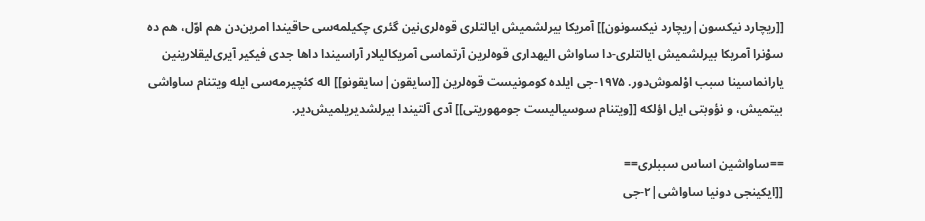[[ریچارد نیکسون|ریچارد نیکسونون]] آمریکا بیرلشمیش ایالتلری قوه‌لری‌نین گئری چکیلمه‌سی حاقیندا امرین‌دن هم اوّل، هم ده سوْنرا آمریکا بیرلشمیش ایالتلری-دا ساواش الیهداری قوه‌لرین آرتماسی آمریکالیلار آراسیندا داها جدی فیکیر آیری‌لیقلارینین یارانماسینا سبب اوْلموش‌دور. ۱۹۷۵-جی ایلده کومونیست قوه‌لرین [[سایقون|سایقونو]] اله کئچیرمه‌سی ایله ویتنام ساواشی بیتمیش، و نؤوبتی ایل اؤلکه [[ویتنام سوسیالیست جومهوریتی]] آدی آلتیندا بیرلشدیریلمیش‌دیر.

==ساواشین اساس سببلری==
[[ایکینجی دونیا ساواشی|۲-جی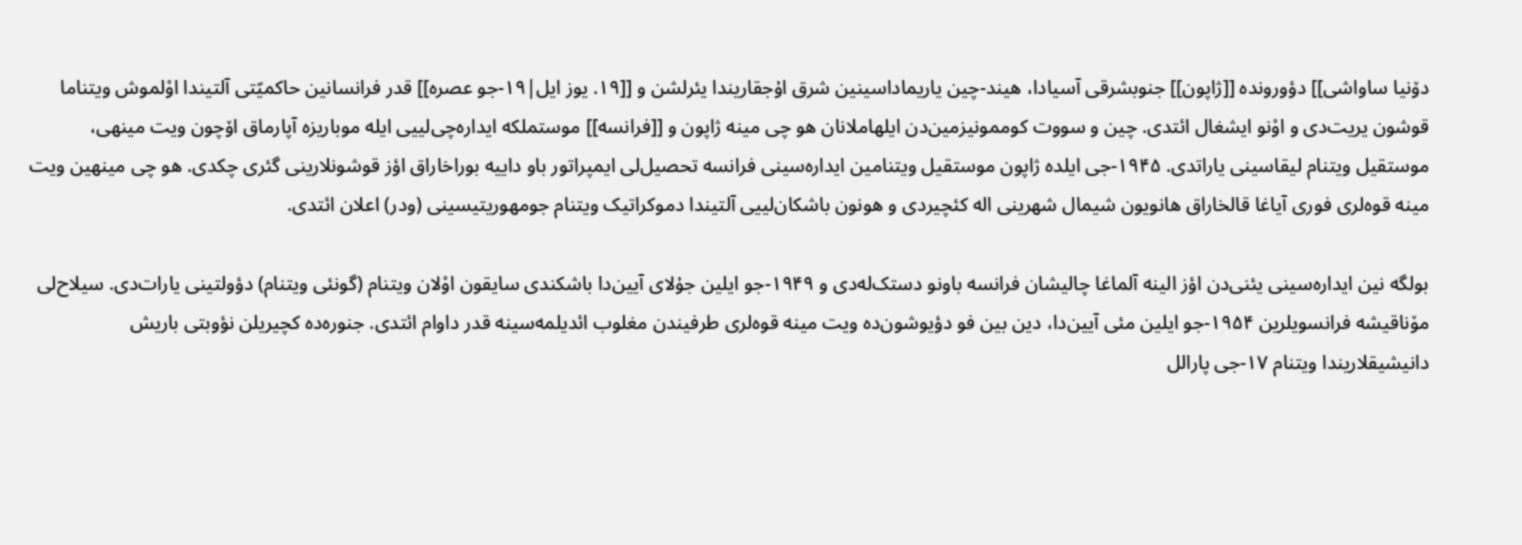دۆنیا ساواشی]] دؤورونده [[ژاپون]] جنوبشرقی آسیادا، هیند-چین یاریماداسینین شرق اۇجقاریندا یئرلشن و [[۱۹. یوز ایل|۱۹-جو عصره]] قدر فرانسانین حاکمیّتی آلتیندا اوْلموش ویتناما قوشون یریت‌دی و اوْنو ایشغال ائتدی. چین و سووت کوممونیزمین‌دن ایلهاملانان هو چی مینه ژاپون و [[فرانسه]] موستملکه ایداره‌چی‌لییی ایله موباریزه آپارماق اۆچون ویت مینهی، موستقیل ویتنام لیقاسینی یاراتدی. ۱۹۴۵-جی ایلده ژاپون موستقیل ویتنامین ایداره‌سینی فرانسه تحصیل‌لی ایمپراتور باو داییه بوراخاراق اؤز قوشونلارینی گئری چکدی. هو چی مینهین ویت مینه قوه‌لری فوری آیاغا قالخاراق هانویون شیمال شهرینی اله کئچیردی و هونون باشکان‌لییی آلتیندا دموکراتیک ویتنام جومهوریتیسینی (ودر) اعلان ائتدی.

بولگه نین ایداره‌سینی یئنی‌دن اؤز الینه آلماغا چالیشان فرانسه باونو دستک‌له‌دی و ۱۹۴۹-جو ایلین جۇلای آیین‌دا باشکندی سایقون اوْلان ویتنام (گونئی ویتنام) دؤولتینی یارات‌دی. سیلاح‌لی مۆناقیشه فرانسویلرین ۱۹۵۴-جو ایلین مئی آیین‌دا، دین بین فو دؤیوشون‌ده ویت مینه قوه‌لری طرفیندن مغلوب ائدیلمه‌سینه قدر داوام ائتدی. جنوره‌ده کچیریلن نؤوبتی باریش دانیشیقلاریندا ویتنام ۱۷-جی پارالل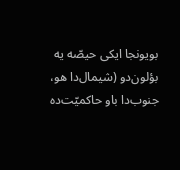بویونجا ایکی حیصّه ‌یه بؤلون‌دو (شیمال‌دا هو، جنوب‌دا باو حاکمیّت‌ده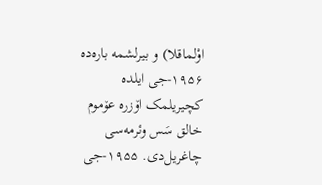اوْلماقلا) و بیرلشمه باره‌ده ۱۹۵۶-جی ایلده کچیریلمک اۆزره عۆموم خالق سَس وئرمه‌سی چاغریل‌دی. ۱۹۵۵-جی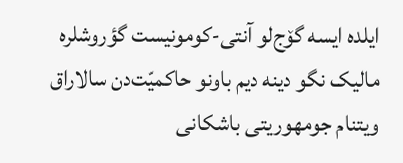ایلده ایسه گۆج‌لو آنتی-کومونیست گؤروشلره مالیک نگو دینه دیم باونو حاکمیّت‌دن سالاراق ویتنام جومهوریتی باشکانی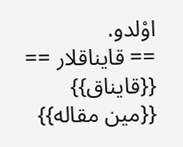اوْلدو.
== قایناقلار ==
{{قایناق}}
{{مین مقاله}}